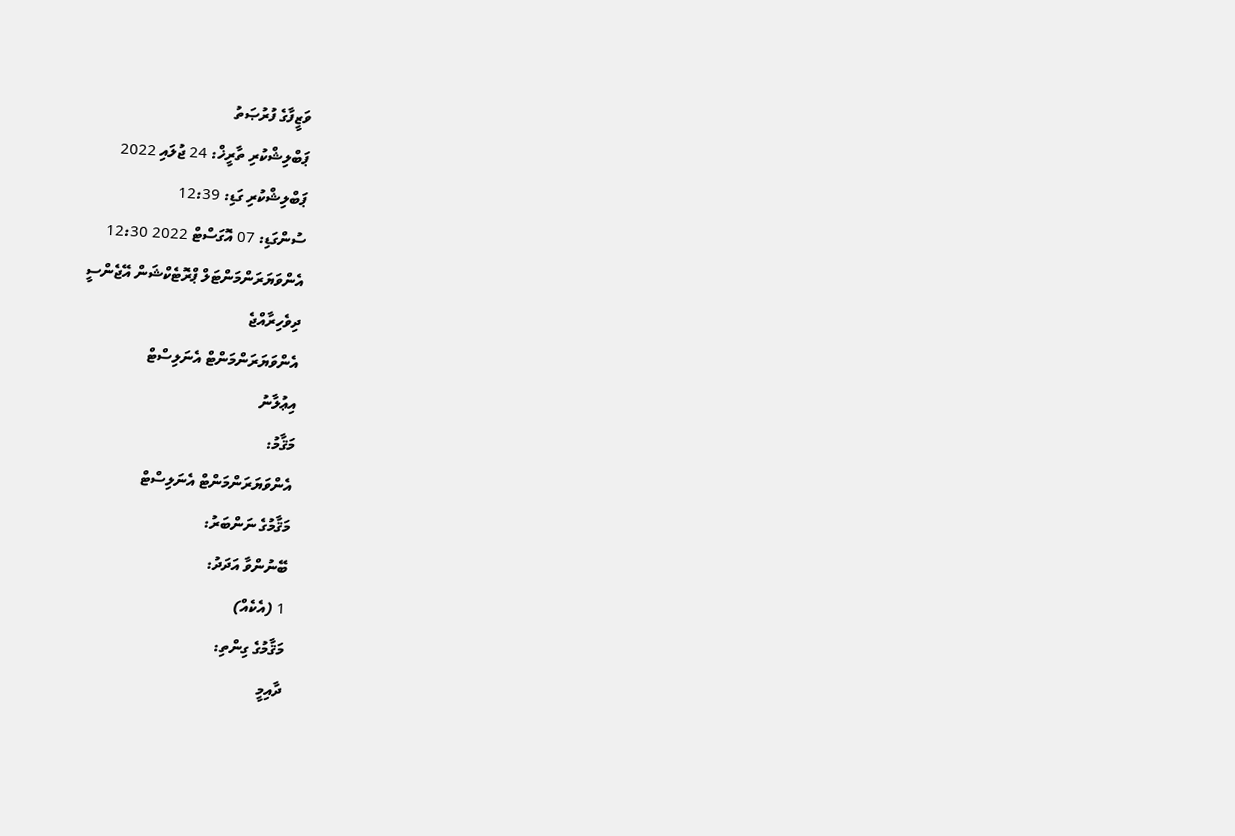ވަޒީފާގެ ފުރުޞަތު
ޕަބްލިޝްކުރި ތާރީޚް: 24 ޖުލައި 2022
ޕަބްލިޝްކުރި ގަޑި: 12:39
ސުންގަޑި: 07 އޮގަސްޓް 2022 12:30
އެންވަޔަރަންމަންޓަލް ޕްރޮޓެކްޝަން އޭޖެންސީ
ދިވެހިރާއްޖެ
އެންވަޔަރަންމަންޓް އެނަލިސްޓް
އިޢުލާނު
މަޤާމު:
އެންވަޔަރަންމަންޓް އެނަލިސްޓް
މަޤާމުގެ ނަންބަރު:
ބޭނުންވާ އަދަދު:
1 (އެކެއް)
މަޤާމުގެ ގިންތި:
ދާއިމީ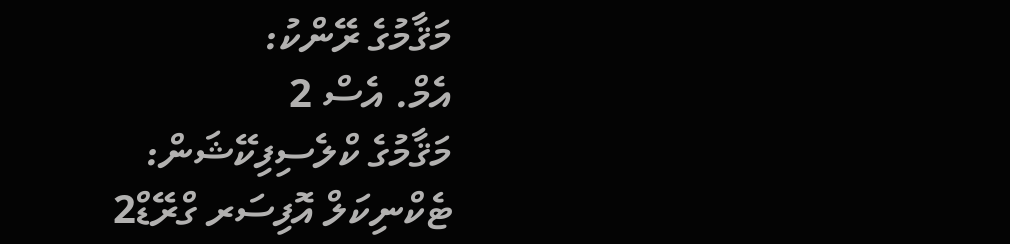މަޤާމުގެ ރޭންކު:
އެމް. އެސް 2
މަޤާމުގެ ކްލެސިފިކޭޝަން:
ޓެކްނިކަލް އޮފިސަރ ގްރޭޑް2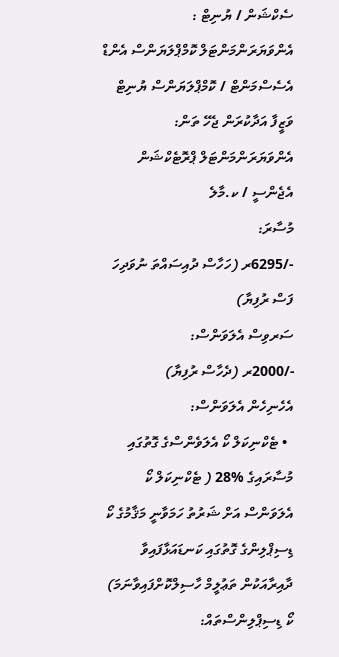ސެކްޝަން / ޔުނިޓް :
އެންވަޔަރަންމަންޓަލް ކޮމްޕްލަޔަންސް އެންޑް އެސެސްމަންޓް / ކޮމްޕްލަޔަންސް ޔުނިޓް
ވަޒީފާ އަދާކުރަން ޖެހޭ ތަން:
އެންވަޔަރަންމަންޓަލް ޕްރޮޓެކްޝަން އެޖެންސީ / ކ.މާލެ
މުސާރަ:
-/6295ރ (ހަހާސް ދުއިސައްތަ ނުވަދިހަ ފަސް ރުފިޔާ)
ސަރވިސް އެލަވަންސް:
-/2000ރ (ދެހާސް ރުފިޔާ)
އެހެނިހެން އެލަވަންސް:
  • ޓެކްނިކަލް ކޯ އެލަވެންސްގެ ގޮތުގައި މުސާރައިގެ %28 ( ޓެކްނިކަލް ކޯ އެލަވަންސް އަށް ޝަރުތު ހަމަވާނީ މަޤާމުގެ ކޯ ޑިސިޕްލިންގެ ގޮތުގައި ކަނޑައަޅާފައިވާ ދާއިރާއަކުން ތަޢުލީމް ހާސިލްކޮށްފައިވާނަމަ)
ކޯ ޑިސިޕްލިންސްތައް: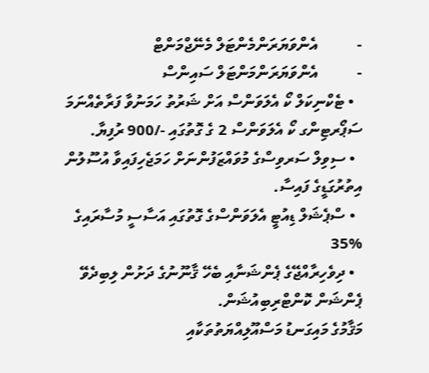-          އެންވަޔަރަންމެންޓަލް މެނޭޖްމަންޓް
-          އެންވަޔަރަންމަންޓަލް ސައިންސް
  • ޓެކްނިކަލް ކޯ އެލަވަންސް އަށް ޝަރުތު ހަމަނުވާ ފަރާތެއްނަމަ ސަޕޯރޓިންގ ކޯ އެލަވަންސް 2 ގެ ގޮތުގައި -/900 ރުފިޔާ.
  • ސިވިލް ސަރވިސްގެ މުވައްޒަފުންނަށް ހަމަޖެހިފައިވާ އުސޫލުން އިތުރުގަޑީގެ ފައިސާ.
  • ސްޕެޝަލް ޑިއުޓީ އެލަވަންސްގެ ގޮތުގައި އަސާސީ މުސާރައިގެ %35
  • ދިވެހިރާއްޖޭގެ ޕެންޝަނާއި ބެހޭ ޤާނޫނުގެ ދަށުން ލިބިދެވޭ ޕެންޝަން ކޮންޓްރިބިއުޝަން.
މަޤާމުގެ މައިގަނޑު މަސްއޫލިއްޔަތުތަކާއި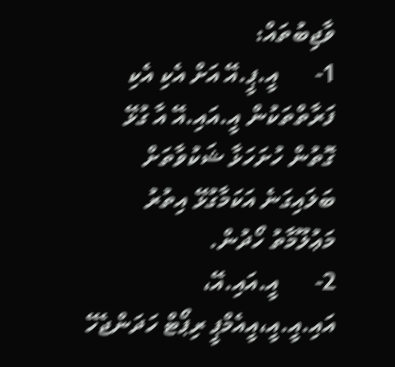ވާޖިބުތައް:
1-      އީ.ޕީ.އޭ އަށް އެކި އެކި ފަރާތްތަކުން އީ.އައި.އޭ އާ ގުޅޭ ގޮތުން ހުށަހަޅާ ޝަކުވާތަށް ބަލައިގަނެ އަކަމާގުޅޭ އިތުރު މަޢުލޫމާތު ހޯދުން.
2-      އީ.އައި.އޭ، އައި.އީ.އީ،އީއެމްޕީ ރިޕޯޓް ހަދަންޖެހޭ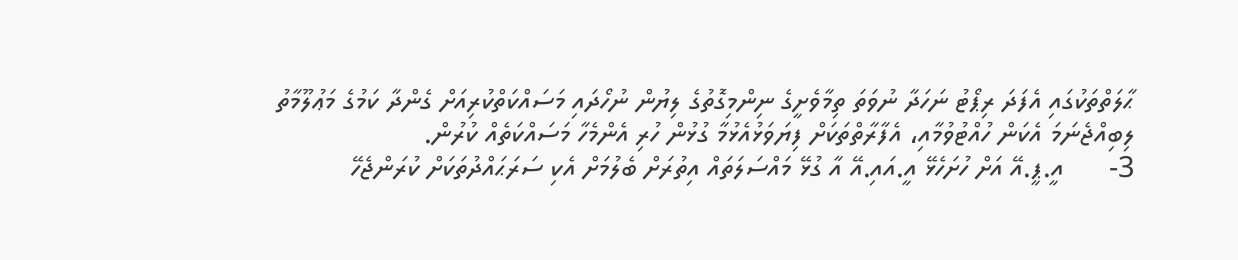ޙާލަތްތަކުގައި އެފަދަ ރިޕޯޓު ނަހަދާ ނުވަތަ ތިމާވެށީގެ ނިންމިގޮތުގެ ލިޔުން ނުހޯދައި މަސައްކަތްކުރިއަށް ގެންދާ ކަމުގެ މަޢުލޫމާތު ލިބިއްޖެނަމަ އެކަން ހުއްޓުވުމާއި، އެފާރާތްތަކަށް ފިޔަވަޅުއެޅުމާ ގުޅުން ހުރި އެންމެހާ މަސައްކަތެއް ކުރުން.
3-      އީ.ޕީ.އޭ އަށް ހުށަހެޅޭ އީ.އައި.އޭ އާ ގުޅޭ މައްސަލަތައް އިތުރަށް ބެލުމަށް އެކި ސަރަޙައްދުތަކަށް ކުރަންޖެހޭ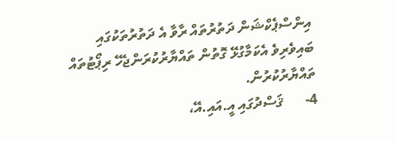އިންސްޕެކްޝަން ދަތުރުތައް ރާވާ އެ ދަތުރުތަކުގައި ބައިވެރިވެ އެކަމާގުޅޭ ގޮތުން ތައްޔާރުކުރަންޖެހޭ ރިޕޯޓުތައް ތައްޔާރުކުރުން.
4-      ޤަސްދުގައި އީ.އައި.އޭ،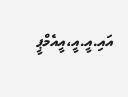އައި.އީ.އީ،އީއެމްޕީ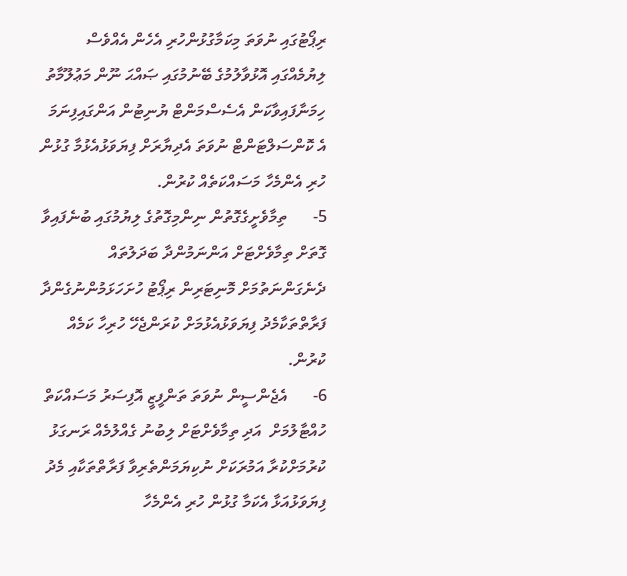ރިޕޯޓުގައި ނުވަތަ މިކަމާގުޅުންހުރި އެހެން އެއްވެސް ލިޔުމެއްގައި އޮޅުވާލުމުގެ ބޭނުމުގައި ޞައްޙަ ނޫން މަޢުލޫމާތު ހިމަނާފައިވާކަން އެސެސްމަންޓް ޔުނިޓުން އަންގައިފިނަމަ އެ ކޮންސަލްޓަންޓް ނުވަތަ އެދިޔާރަށް ފިޔަވަޅުއެޅުމާ ގުޅުން ހުރި އެންމެހާ މަސައްކަތެއް ކުރުން.
5-      ތިމާވެށީގެގޮތުން ނިންމިގޮތުގެ ލިޔުމުގައި ބުނެފައިވާ ގޮތަށް ތިމާވެށްޓަށް އަންނަމުންދާ ބަދަލުތައް ދެނެގަންނަތުމަށް މޮނިޓަރިން ރިޕޯޓު ހުށަހަޅަމުންނުގެންދާ ފަރާތްތަކާމެދު ފިޔަވަޅުއެޅުމަށް ކުރަންޖެހޭ ހުރިހާ ކަމެއް ކުރުން.
6-      އެޖެންސީން ނުވަތަ ތަންފީޒީ އޮފިސަރު މަސައްކަތް ހުއްޓާލުމަށް  އަދި ތިމާވެށްޓަށް ލިބުނު ގެއްލުމެއް ރަނގަޅު ކުރުމަށްކުރާ އަމުރަކަށް ނުކިޔަމަންތެރިވާ ފަރާތްތަކާއި މެދު ފިޔަވަޅުއަޅާ އެކަމާ ގުޅުން ހުރި އެންމެހާ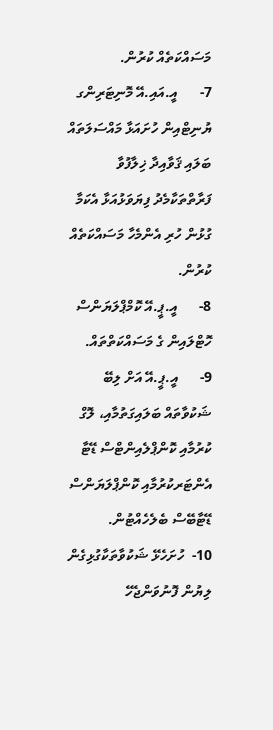މަސައްކަތެއް ކުރުން.
7-      އީ.އައި.އޭ މޮނިޓަރިންގ ޔުނިޓްއިން ހުށައަޅާ މައްސަލަތައް ބަލައި ޤަވާއިދާ ޚިލާފުވާ ފަރާތްތަކާމެދު ފިޔަވަޅުއަޅާ އެކަމާ ގުޅުން ހުރި އެންމެހާ މަސައްކަތެއް ކުރުން.
8-      އީ.ޕީ.އޭ ކޮމްޕްލަޔަންސް ހޮޓްލައިން ގެ މަސައްކަތްތައް.
9-      އީ.ޕީ.އޭ އަށް ލިބޭ ޝަކުވާތައް ބަލައިގަތުމާއި، ލޮގް ކުރުމާއި ކޮންޕްލެއިންޓްސް ޑޭޓާ އެންޓަރކުރުމާއި ކޮންޕްލަޔަންސް ޑޭޓާބޭސް ބެލެހެއްޓުން.
10-  ހުށަހެޅޭ ޝަކުވާތަކާގުޅިގެން ލިޔުން ފޮނުވަންޖެހޭ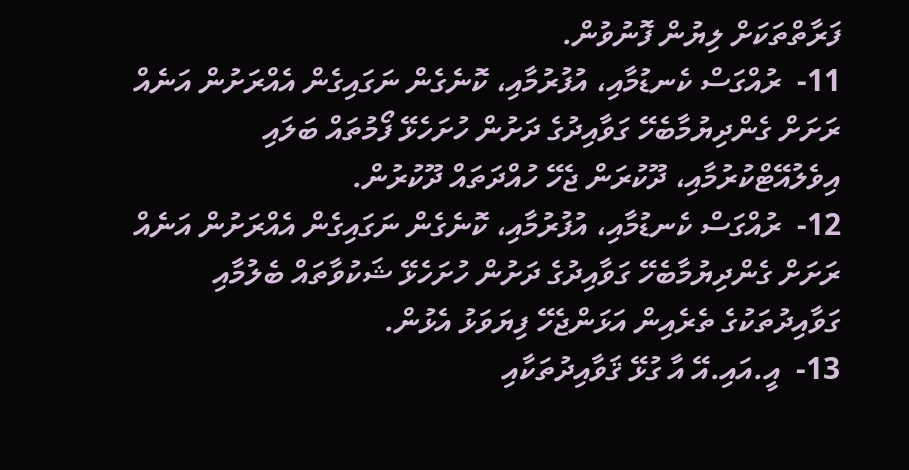ފަރާތްތަކަށް ލިޔުން ފޮނުވުން.
11-  ރުއްގަސް ކެނޑުމާއި، އުފުރުމާއި، ކޮނެގެން ނަގައިގެން އެއްރަށުން އަނެއް ރަށަށް ގެންދިޔުމާބެހޭ ގަވާއިދުގެ ދަށުން ހުށަހެޅޭ ފޯމުތައް ބަލައި އިވެލުއޭޓްކުރުމާއި، ދޫކުރަން ޖެހޭ ހުއްދަތައް ދޫކުރުން.
12-  ރުއްގަސް ކެނޑުމާއި، އުފުރުމާއި، ކޮނެގެން ނަގައިގެން އެއްރަށުން އަނެއް ރަށަށް ގެންދިޔުމާބެހޭ ގަވާއިދުގެ ދަށުން ހުށަހެޅޭ ޝަކުވާތައް ބެލުމާއި ގަވާއިދުތަކުގެ ތެރެއިން އަޅަންޖެހޭ ފިޔަވަޅު އެޅުން.
13-  އީ.އައި.އޭ އާ ގުޅޭ ޤަވާއިދުތަކާއި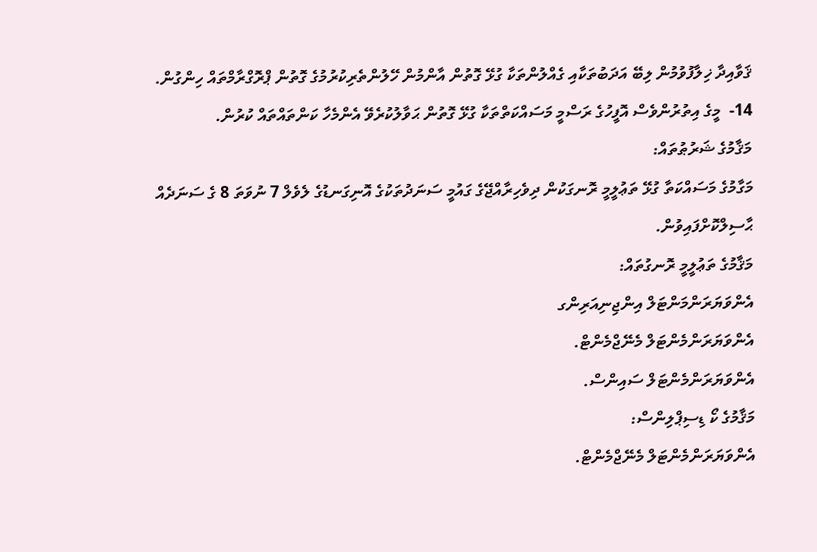ޤަވާއިދާ ޚިލާފުވުމުން ލިބޭ އަދަބުތަކާއި ގެއްލުންތަކާ ގުޅޭ ގޮތުން އާންމުން ހޭލުންތެރިކުރުމުގެ ގޮތުން ޕްރޮގްރާމްތައް ހިންގުން.
14-  މީގެ އިތުރުންވެސް އޮފީހުގެ ރަސްމީ މަސައްކަތްތަކާ ގުޅޭ ގޮތުން ޙަވާލުކުރެވޭ އެންމެހާ ކަންތައްތައް ކުރުން.
މަޤާމުގެ ޝަރުޠުތައް:
މަގާމުގެ މަސައްކަތާ ގުޅޭ ތަޢުލީމީ ރޮނގަކުން ދިވެހިރާއްޖޭގެ ގައުމީ ސަނަދުތަކުގެ އޮނިގަނޑުގެ ލެވެލް 7 ނުވަތަ 8 ގެ ސަނަދެއް ޙާސިލްކޮށްފައިވުން.
މަޤާމުގެ ތަޢުލީމީ ރޮނގުތައް:
އެންވަޔަރަންމަންޓަލް އިންޖިނިއަރިންގ
އެންވަޔަރަންމެންޓަލް މެނޭޖްމެންޓް.
އެންވަޔަރަންމެންޓަލް ސައިންސް.
މަޤާމުގެ ކޯ ޑިސިޕްލިންސް:
އެންވަޔަރަންމެންޓަލް މެނޭޖްމެންޓް.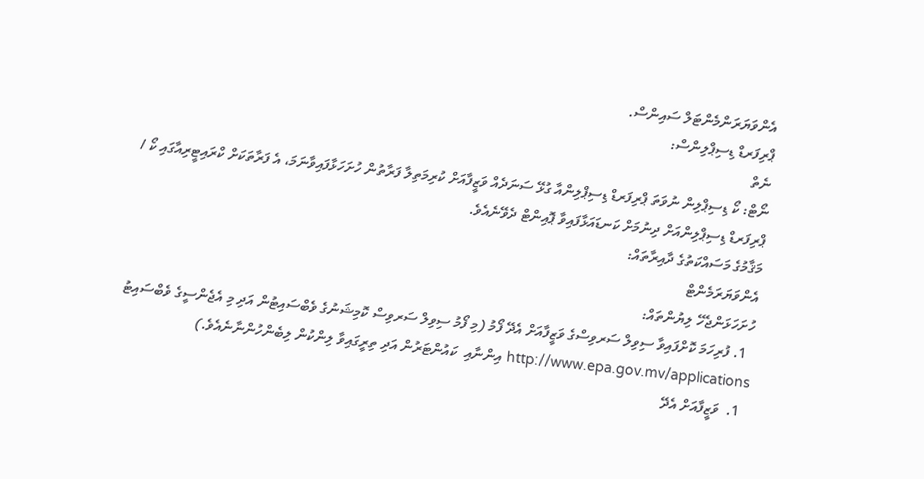އެންވަޔަރަންމެންޓަލް ސައިންސް.
ޕްރިފަރޑް ޑިސިޕްލިންސް:
ނެތް
ނޯޓް: ކޯ ޑިސިޕްލިން ނުވަތަ ޕްރިފަރޑް ޑިސިޕްލިންއާ ގުޅޭ ސަނަދެއް ވަޒީފާއަށް ކުރިމަތިލާ ފަރާތުން ހުށަހަޅާފައިވާނަމަ، އެ ފަރާތަކަށް ކްރައިޓީރިއާގައި ކޯ / ޕްރިފަރޑް ޑިސިޕްލިންއަށް ދިނުމަށް ކަނޑައަޅާފައިވާ ޕޮއިންޓް ދެވޭނެއެވެ.
މަޤާމުގެ މަސައްކަތުގެ ދާއިރާތައް:
އެންވަޔަރަމެންޓް
ހުށަހަޅަންޖެހޭ ލިޔުންތައް:
  1. ފުރިހަމަ ކޮށްފައިވާ ސިވިލް ސަރވިސްގެ ވަޒީފާއަށް އެދޭ ފޯމު (މި ފޯމު ސިވިލް ސަރވިސް ކޮމިޝަނުގެ ވެބްސައިޓުން އަދި މި އެޖެންސީގެ ވެބްސައިޓު http://www.epa.gov.mv/applications އިންނާއި  ކައުންޓަރުން އަދި ތިރީގައިވާ ލިންކުން ލިބެންހުންނާނެއެވެ.)
  1.  ވަޒީފާއަށް އެދޭ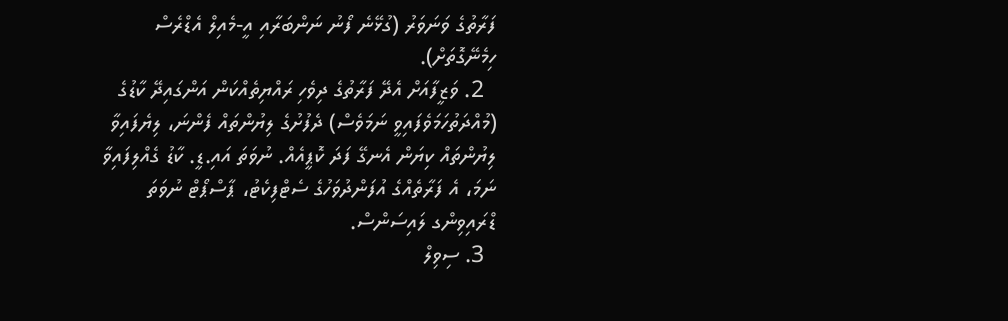ފަރާތުގެ ވަނަވަރު (ގުޅޭނެ ފޯނު ނަންބަރާއި އީ-މެއިލް އެޑްރެސް ހިމެނޭގޮތަށް).
  2. ވަޒީފާއަށް އެދޭ ފަރާތުގެ ދިވެހި ރައްޔިތެއްކަން އަންގައިދޭ ކާޑުގެ (މުއްދަތުހަމަވެފައިވީ ނަމަވެސް) ދެފުށުގެ ލިޔުންތައް ފެންނަ، ލިޔެފައިވާ ލިޔުންތައް ކިޔަން އެނގޭ ފަދަ ކޮޕީއެއް. ނުވަތަ އައި.ޑީ. ކާޑު ގެއްލިފައިވާ ނަމަ، އެ ފަރާތެއްގެ އުފަންދުވަހުގެ ސެޓްފިކެޓު، ޕާސްޕޯޓް ނުވަތަ ޑްރައިވިންގ ލައިސަންސް.
  3. ސިވިލް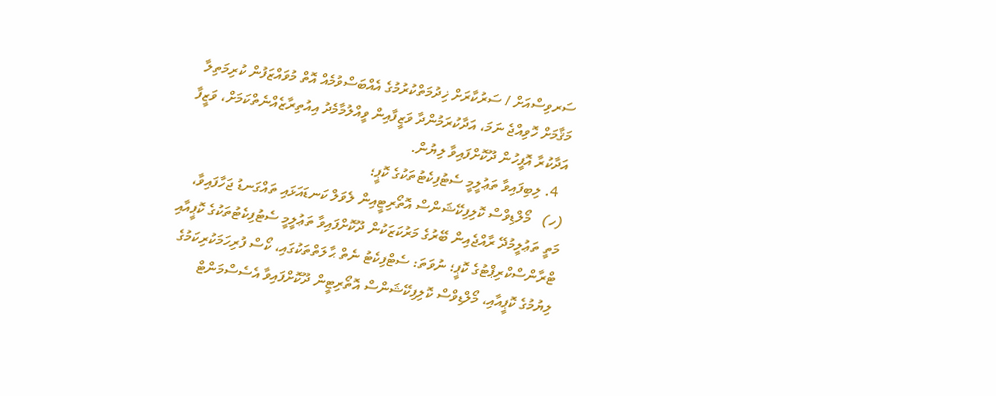ސަރވިސްއަށް / ސަރުކާރަށް ޚިދުމަތްކުރުމުގެ އެއްބަސްވުމެއް އޮތް މުވައްޒަފުން ކުރިމަތިލާ މަޤާމަށް ހޮވިއްޖެ ނަމަ، އަދާކުރަމުންދާ ވަޒީފާއިން ވީއްލުމާމެދު އިއުތިރާޒެއްނެތްކަމަށް، ވަޒީފާ އަދާކުރާ އޮފީހުން ދޫކޮށްފައިވާ ލިޔުން.
  4. ލިބިފައިވާ ތަޢުލީމީ ސެޓުފިކެޓުތަކުގެ ކޮޕީ؛
(ހ)   މޯލްޑިވްސް ކޮލިފިކޭޝަންސް އޮތޯރިޓީއިން ލެވަލް ކަނޑައަޅައި ތައްގަނޑު ޖަހާފައިވާ، މަތީ ތަޢުލީމުދޭ ރާއްޖެއިން ބޭރުގެ މަރުކަޒަކުން ދޫކޮށްފައިވާ ތަޢުލީމީ ސެޓުފިކެޓުތަކުގެ ކޮޕީއާއި ޓްރާންސްކްރިޕްޓުގެ ކޮޕީ؛ ނުވަތަ: ސެޓްފިކެޓު ނެތް ޙާލަތްތަކުގައި، ކޯސް ފުރިހަމަކުރިކަމުގެ ލިޔުމުގެ ކޮޕީއާއި، މޯލްޑިވްސް ކޮލިފިކޭޝަންސް އޮތޯރިޓީން ދޫކޮށްފައިވާ އެސެސްމަންޓް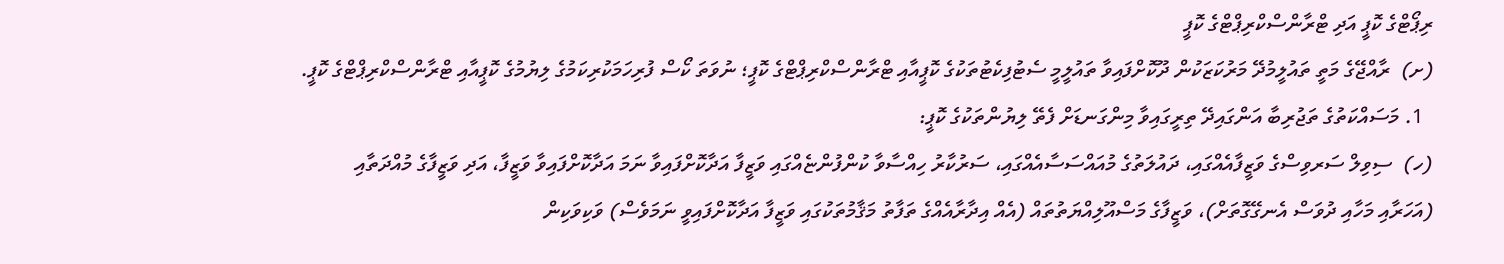ރިޕޯޓްގެ ކޮޕީ އަދި ޓްރާންސްކްރިޕްޓްގެ ކޮޕީ
(ށ)  ރާއްޖޭގެ މަތީ ތައުލީމުދޭ މަރުކަޒަކުން ދޫކޮށްފައިވާ ތައުލީމީ ސެޓުފިކެޓުތަކުގެ ކޮޕީއާއި ޓްރާންސްކްރިޕްޓްގެ ކޮޕީ؛ ނުވަތަ ކޯސް ފުރިހަމަކުރިކަމުގެ ލިޔުމުގެ ކޮޕީއާއި ޓްރާންސްކްރިޕްޓްގެ ކޮޕީ.
  1. މަސައްކަތުގެ ތަޖުރިބާ އަންގައިދޭ ތިރީގައިވާ މިންގަނޑަށް ފެތޭ ލިޔުންތަކުގެ ކޮޕީ:
(ހ)  ސިވިލް ސަރވިސްގެ ވަޒީފާއެއްގައި، ދައުލަތުގެ މުއައްސަސާއެއްގައި، ސަރުކާރު ހިއްސާވާ ކުންފުންޏެއްގައި ވަޒީފާ އަދާކޮށްފައިވާ ނަމަ އަދާކޮށްފައިވާ ވަޒީފާ، އަދި ވަޒީފާގެ މުއްދަތާއި (އަހަރާއި މަހާއި ދުވަސް އެނގޭގޮތަށް)، ވަޒީފާގެ މަސްއޫލިއްޔަތުތައް (އެއް އިދާރާއެއްގެ ތަފާތު މަޤާމުތަކުގައި ވަޒީފާ އަދާކޮށްފައިވީ ނަމަވެސް) ވަކިވަކިން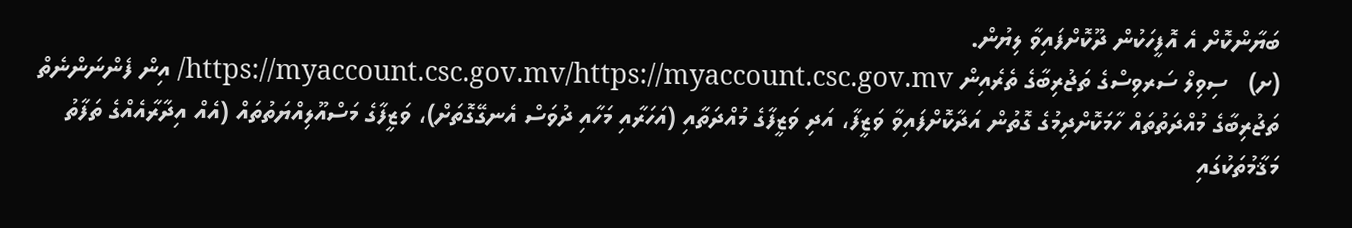ބަޔާންކޮށް އެ އޮފީހަކުން ދޫކޮށްފައިވާ ލިޔުން.
(ށ)   ސިވިލް ސަރވިސްގެ ތަޖުރިބާގެ ތެރެއިން https://myaccount.csc.gov.mv/https://myaccount.csc.gov.mv/ އިން ފެންނަންނެތް ތަޖުރިބާގެ މުއްދަތުތައް ހާމަކޮށްދިމުގެ ގޮތުން އަދާކޮށްފައިވާ ވަޒީފާ، އަދި ވަޒީފާގެ މުއްދަތާއި (އަހަރާއި މަހާއި ދުވަސް އެނގޭގޮތަށް)، ވަޒީފާގެ މަސްއޫލިއްޔަތުތައް (އެއް އިދާރާއެއްގެ ތަފާތު މަޤާމުތަކުގައި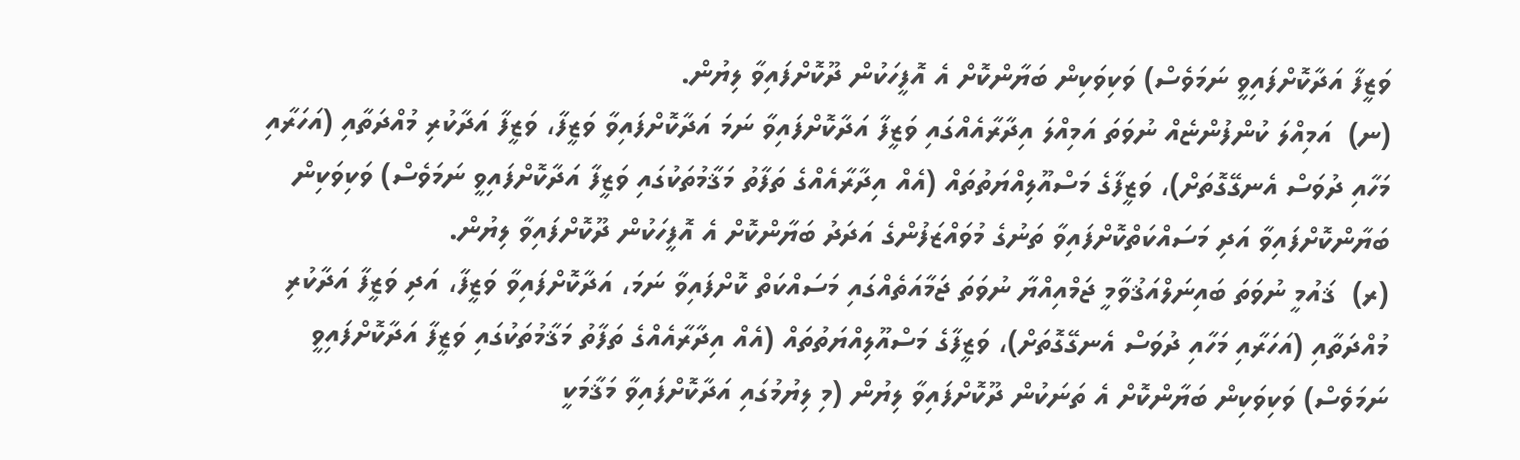ވަޒީފާ އަދާކޮށްފައިވީ ނަމަވެސް) ވަކިވަކިން ބަޔާންކޮށް އެ އޮފީހަކުން ދޫކޮށްފައިވާ ލިޔުން.
(ނ)  އަމިއްލަ ކުންފުންޏެއް ނުވަތަ އަމިއްލަ އިދާރާއެއްގައި ވަޒީފާ އަދާކޮށްފައިވާ ނަމަ އަދާކޮށްފައިވާ ވަޒީފާ، ވަޒީފާ އަދާކުރި މުއްދަތާއި (އަހަރާއި މަހާއި ދުވަސް އެނގޭގޮތަށް)، ވަޒީފާގެ މަސްއޫލިއްޔަތުތައް (އެއް އިދާރާއެއްގެ ތަފާތު މަޤާމުތަކުގައި ވަޒީފާ އަދާކޮށްފައިވީ ނަމަވެސް) ވަކިވަކިން ބަޔާންކޮށްފައިވާ އަދި މަސައްކަތްކޮށްފައިވާ ތަނުގެ މުވައްޒަފުންގެ އަދަދު ބަޔާންކޮށް އެ އޮފީހަކުން ދޫކޮށްފައިވާ ލިޔުން.
(ރ)  ޤައުމީ ނުވަތަ ބައިނަލްއަޤުވާމީ ޖަމްއިއްޔާ ނުވަތަ ޖަމާއަތެއްގައި މަސައްކަތް ކޮށްފައިވާ ނަމަ، އަދާކޮށްފައިވާ ވަޒީފާ، އަދި ވަޒީފާ އަދާކުރި މުއްދަތާއި (އަހަރާއި މަހާއި ދުވަސް އެނގޭގޮތަށް)، ވަޒީފާގެ މަސްއޫލިއްޔަތުތައް (އެއް އިދާރާއެއްގެ ތަފާތު މަޤާމުތަކުގައި ވަޒީފާ އަދާކޮށްފައިވީ ނަމަވެސް) ވަކިވަކިން ބަޔާންކޮށް އެ ތަނަކުން ދޫކޮށްފައިވާ ލިޔުން (މި ލިޔުމުގައި އަދާކޮށްފައިވާ މަޤާމަކީ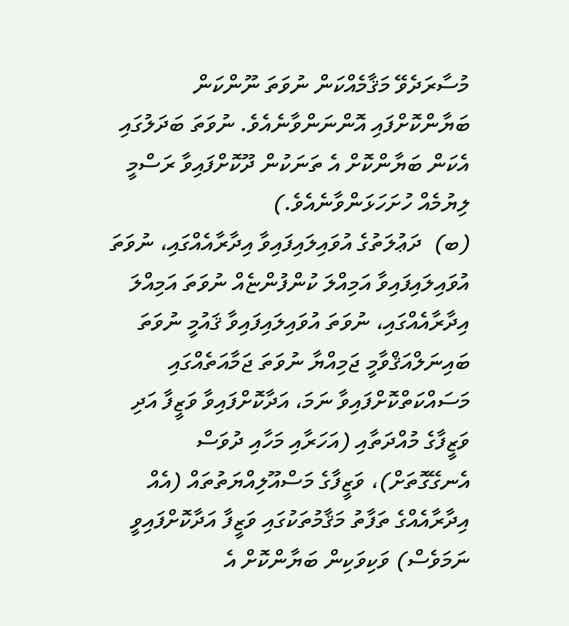މުސާރަދެވޭ މަޤާމެއްކަން ނުވަތަ ނޫންކަން ބަޔާންކޮށްފައި އޮންނަންވާނެއެވެ. ނުވަތަ ބަދަލުގައި އެކަން ބަޔާންކޮށް އެ ތަނަކުން ދޫކޮށްފައިވާ ރަސްމީ ލިޔުމެއް ހުށަހަޅަންވާނެއެވެ.)
(ބ)  ދަޢުލަތުގެ އުވައިލައިފައިވާ އިދާރާއެއްގައި، ނުވަތަ އުވައިލައިފައިވާ އަމިއްލަ ކުންފުންޏެއް ނުވަތަ އަމިއްލަ އިދާރާއެއްގައި، ނުވަތަ އުވައިލައިފައިވާ ޤައުމީ ނުވަތަ ބައިނަލްއަޤްވާމީ ޖަމިއްޔާ ނުވަތަ ޖަމާއަތެއްގައި މަސައްކަތްކޮށްފައިވާ ނަމަ، އަދާކޮށްފައިވާ ވަޒީފާ އަދި ވަޒީފާގެ މުއްދަތާއި (އަހަރާއި މަހާއި ދުވަސް އެނގޭގޮތަށް)، ވަޒީފާގެ މަސްއޫލިއްޔަތުތައް (އެއް އިދާރާއެއްގެ ތަފާތު މަޤާމުތަކުގައި ވަޒީފާ އަދާކޮށްފައިވީ ނަމަވެސް) ވަކިވަކިން ބަޔާންކޮށް އެ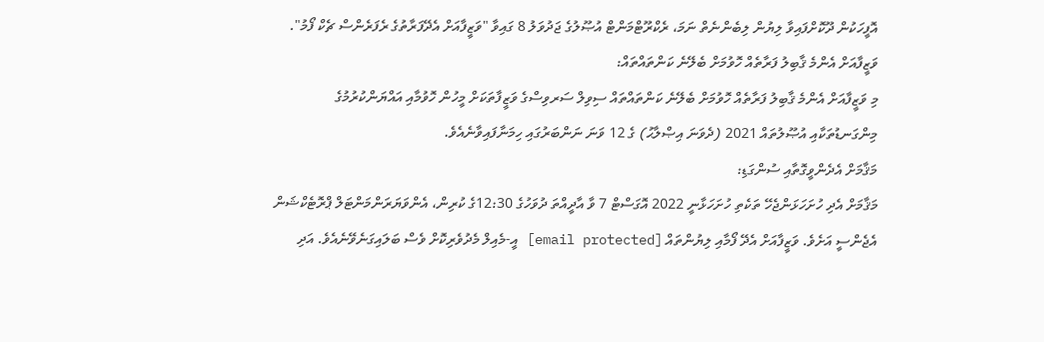އޮފީހަކުން ދޫކޮށްފައިވާ ލިޔުން ލިބެންނެތް ނަމަ، ރެކްރޫޓްމަންޓް އުޞޫލުގެ ޖަދުވަލު 8 ގައިވާ "ވަޒީފާއަށް އެދޭފަރާތުގެ ރެފަރެންސް ޗެކް ފޯމު".
ވަޒީފާއަށް އެންމެ ޤާބިލު ފަރާތެއް ހޮވުމަށް ބެލޭނެ ކަންތައްތައް:
މި ވަޒީފާއަށް އެންމެ ޤާބިލު ފަރާތެއް ހޮވުމަށް ބެލޭނެ ކަންތައްތައް ސިވިލް ސަރވިސްގެ ވަޒީފާތަކަށް މީހުން ހޮވުމާއި އައްޔަންކުރުމުގެ މިންގަނޑުތަކާއި އުޞޫލުތައް 2021 (ދެވަނަ އިޞްލާޙު) ގެ 12 ވަނަ ނަންބަރުގައި ހިމަނާފައިވާނެއެވެ.
މަޤާމަށް އެދެންވީގޮތާއި ސުންގަޑި:
މަޤާމަށް އެދި ހުށަހަޅަންޖެހޭ ތަކެތި ހުށަހަޅާނީ 2022 އޮގަސްޓް 7 ވާ އާދީއްތަ ދުވަހުގެ 12:30ގެ ކުރިން، އެންވަޔަރަންމަންޓަލް ޕްރޮޓެކްޝަން އެޖެންސީ އަށެވެ. ވަޒީފާއަށް އެދޭ ފޯމާއި ލިޔުންތައް [email protected] އީ-މެއިލް މެދުވެރިކޮށް ވެސް ބަލައިގަނެވޭނެއެވެ. އަދި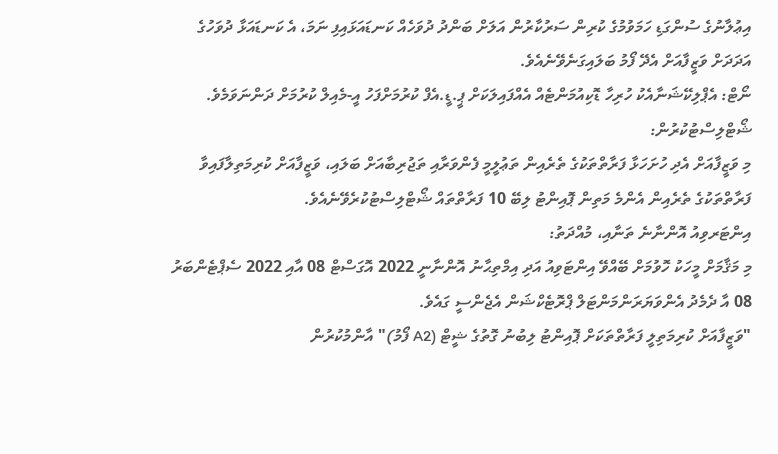އިޢުލާނުގެ ސުންގަޑި ހަމަވުމުގެ ކުރިން ސަރުކާރުން އަލަށް ބަންދު ދުވަހެއް ކަނޑައަޅައިފި ނަމަ، އެ ކަނޑައަޅާ ދުވަހުގެ އަދަދަށް ވަޒީފާއަށް އެދޭ ފޯމު ބަލައިގަނެވޭނެއެވެ.
ނޯޓް: އެޕްލިކޭޝަނާއެކު ހުރިހާ ޑޮކިއުމަންޓެއް އެއްފައިލަކަށް ޕީ.ޑީ.އެފް ކުރުމަށްފަހު އީ-މެއިލް ކުރުމަށް ދަންނަވަމެވެ.
ޝޯޓްލިސްޓުކުރުން:
މި ވަޒީފާއަށް އެދި ހުށަހަޅާ ފަރާތްތަކުގެ ތެރެއިން ތަޢުލީމީ ފެންވަރާއި ތަޖުރިބާއަށް ބަލައި، ވަޒީފާއަށް ކުރިމަތިލާފައިވާ ފަރާތްތަކުގެ ތެރެއިން އެންމެ މަތިން ޕޮއިންޓު ލިބޭ 10 ފަރާތްތައް ޝޯޓްލިސްޓުކުރެވޭނެއެވެ.
އިންޓަރވިއު އޮންނާނެ ތަނާއި، މުއްދަތު:
މި މަޤާމަށް މީހަކު ހޮވުމަށް ބޭއްވޭ އިންޓަވިއު އަދި އިމްތިޙާނު އޮންނާނީ 2022 އޮގަސްޓް 08 އާއި 2022 ސެޕްޓެންބަރު 08 އާ ދެމެދު އެންވަޔަރަންމަންޓަލް ޕްރޮޓެކްޝަން އެޖެންސީ ގައެވެ.
"ވަޒީފާއަށް ކުރިމަތިލީ ފަރާތްތަކަށް ޕޮއިންޓު ލިބުނު ގޮތުގެ ޝީޓް (A2 ފޯމު)" އާންމުކުރުން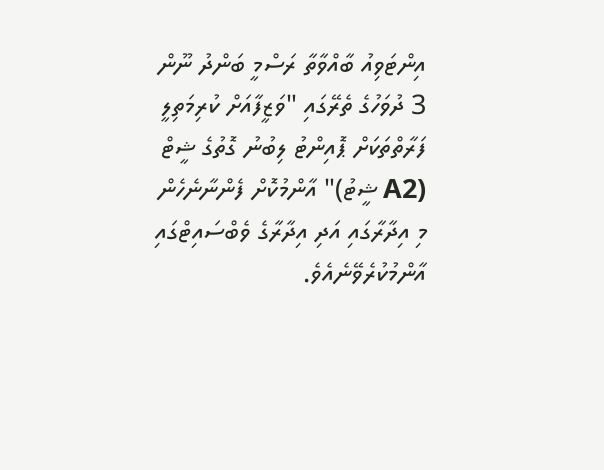އިންޓަވިއު ބާއްވާތާ ރަސްމީ ބަންދު ނޫން 3 ދުވަހުގެ ތެރޭގައި "ވަޒީފާއަށް ކުރިމަތިލީ ފަރާތްތަކަށް ޕޮއިންޓު ލިބުނު ގޮތުގެ ޝީޓް (A2 ޝީޓު)" އާންމުކޮށް ފެންނާނެހެން މި އިދާރާގައި އަދި އިދާރާގެ ވެބްސައިޓްގައި އާންމުކުރެވޭނެއެވެ.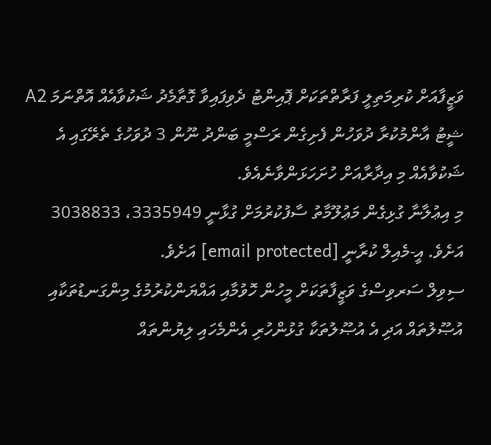ވަޒީފާއަށް ކުރިމަތިލީ ފަރާތްތަކަށް ޕޮއިންޓު ދެވިފައިވާ ގޮތާމެދު ޝަކުވާއެއް އޮތްނަމަ A2 ޝީޓު އާންމުކުރާ ދުވަހުން ފެށިގެން ރަސްމީ ބަންދު ނޫން 3 ދުވަހުގެ ތެރޭގައި އެ ޝަކުވާއެއް މި އިދާރާއަށް ހުށަހަޅަންވާނެއެވެ.
މި އިޢުލާނާ ގުޅިގެން މަޢުލޫމާތު ސާފުކުރުމަށް ގުޅާނީ 3335949، 3038833 އަށެވެ. އީ-މެއިލް ކުރާނީ [email protected] އަށެވެ.
ސިވިލް ސަރވިސްގެ ވަޒީފާތަކަށް މީހުން ހޮވުމާއި އައްޔަންކުރުމުގެ މިންގަނޑުތަކާއި އުޞޫލުތައް އަދި އެ އުޞޫލުތަކާ ގުޅުންހުރި އެންމެހައި ލިޔުންތައް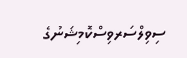ސިވިލްސަރވިސްކޮމިޝަނުގެ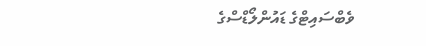ވެބްސައިޓްގެ ޑައުންލޯޑްސްގެ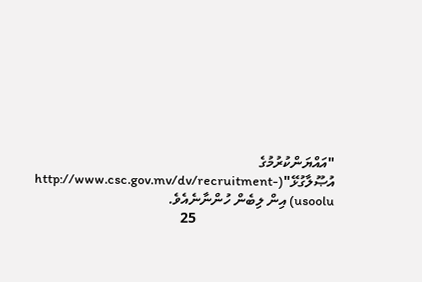"އައްޔަންކުރުމުގެ އުޞޫލާގުޅޭ"(http://www.csc.gov.mv/dv/recruitment-usoolu) އިން ލިބެން ހުންނާނެއެވެ.
                                      25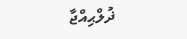ޛުލްޙިއްޖާ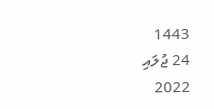1443
24 ޖުލައި 2022